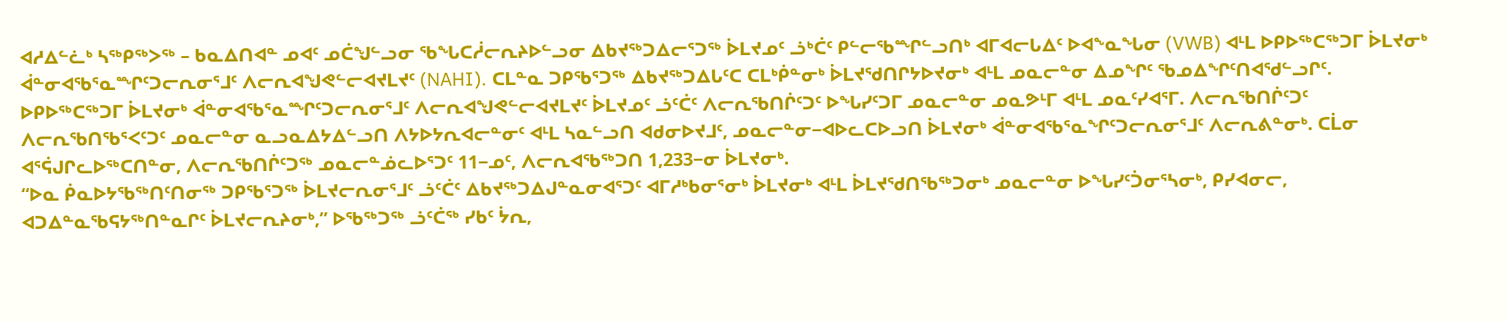ᐊᓱᐃᓪᓛᒃ ᓴᖅᑭᖅᐳᖅ – ᑲᓇᐃᑎᐊᓐ ᓄᐊᑦ ᓄᑖᖑᓪᓗᓂ ᖃᖓᑕᓲᓕᕆᔨᐅᓪᓗᓂ ᐃᑲᔪᖅᑐᐃᓕᕐᑐᖅ ᐆᒪᔪᓄᑦ ᓘᒃᑖᑦ ᑭᓪᓕᖃᙱᓪᓗᑎᒃ ᐊᒥᐊᓕᒐᐃᑦ ᐅᐊᖕᓇᖓᓂ (VWB) ᐊᒻᒪ ᐅᑭᐅᖅᑕᖅᑐᒥ ᐆᒪᔪᓂᒃ ᐋᓐᓂᐊᖃᕐᓇᙱᑦᑐᓕᕆᓂᕐᒧᑦ ᐱᓕᕆᐊᖑᕙᓪᓕᐊᔪᒪᔪᑦ (NAHI). ᑕᒪᓐᓇ ᑐᑭᖃᕐᑐᖅ ᐃᑲᔪᖅᑐᐃᒐᑦᑕ ᑕᒪᒃᑮᓐᓂᒃ ᐆᒪᔪᖁᑎᒋᔭᐅᔪᓂᒃ ᐊᒻᒪ ᓄᓇᓕᓐᓂ ᐃᓄᖏᑦ ᖃᓄᐃᖏᑦᑎᐊᖁᓪᓗᒋᑦ.
ᐅᑭᐅᖅᑕᖅᑐᒥ ᐆᒪᔪᓂᒃ ᐋᓐᓂᐊᖃᕐᓇᙱᑦᑐᓕᕆᓂᕐᒧᑦ ᐱᓕᕆᐊᖑᕙᓪᓕᐊᔪᒪᔪᑦ ᐆᒪᔪᓄᑦ ᓘᑦᑖᑦ ᐱᓕᕆᖃᑎᒌᑦᑐᑦ ᐅᖓᓯᑦᑐᒥ ᓄᓇᓕᓐᓂ ᓄᓇᕗᒻᒥ ᐊᒻᒪ ᓄᓇᑦᓯᐊᕐᒥ. ᐱᓕᕆᖃᑎᒌᑦᑐᑦ ᐱᓕᕆᖃᑎᖃᕐᐸᑦᑐᑦ ᓄᓇᓕᓐᓂ ᓇᓗᓇᐃᔭᐃᓪᓗᑎ ᐱᔭᐅᔭᕆᐊᓕᓐᓂᑦ ᐊᒻᒪ ᓴᓇᓪᓗᑎ ᐊᑯᓂᐅᔪᒧᑦ, ᓄᓇᓕᓐᓂ−ᐊᐅᓚᑕᐅᓗᑎ ᐆᒪᔪᓂᒃ ᐋᓐᓂᐊᖃᕐᓇᖏᑦᑐᓕᕆᓂᕐᒧᑦ ᐱᓕᕆᕕᓐᓂᒃ. ᑕᒫᓂ ᐊᕐᕌᒍᒋᓚᐅᖅᑕᑎᓐᓂ, ᐱᓕᕆᖃᑎᒌᑦᑐᖅ ᓄᓇᓕᓐᓅᓚᐅᕐᑐᑦ 11−ᓄᑦ, ᐱᓕᕆᐊᖃᖅᑐᑎ 1,233−ᓂ ᐆᒪᔪᓂᒃ.
“ᐅᓇ ᑮᓇᐅᔭᖃᖅᑎᑦᑎᓂᖅ ᑐᑭᖃᕐᑐᖅ ᐆᒪᔪᓕᕆᓂᕐᒧᑦ ᓘᑦᑖᑦ ᐃᑲᔪᖅᑐᐃᒍᓐᓇᓂᐊᕐᑐᑦ ᐊᒥᓱᒃᑲᓂᕐᓂᒃ ᐆᒪᔪᓂᒃ ᐊᒻᒪ ᐆᒪᔪᖁᑎᖃᖅᑐᓂᒃ ᓄᓇᓕᓐᓂ ᐅᖓᓯᑦᑑᓂᕐᓴᓂᒃ, ᑭᓯᐊᓂᓕ, ᐊᑐᐃᓐᓇᖃᕋᔭᖅᑎᓐᓇᒋᑦ ᐆᒪᔪᓕᕆᔨᓂᒃ,” ᐅᖃᖅᑐᖅ ᓘᑦᑖᖅ ᓯᑲᑦ ᔮᕆ,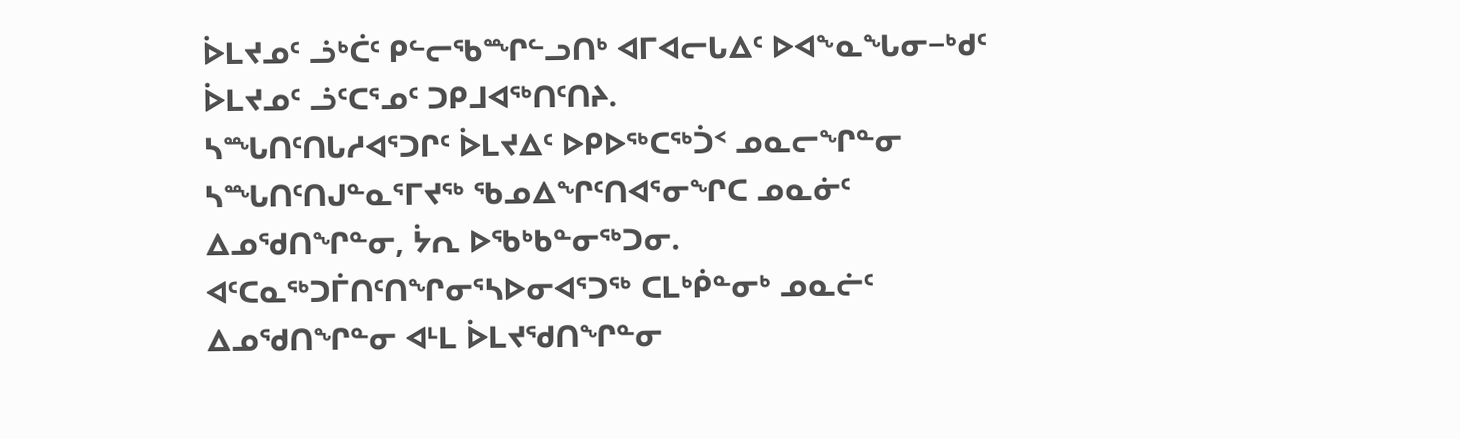ᐆᒪᔪᓄᑦ ᓘᒃᑖᑦ ᑭᓪᓕᖃᙱᓪᓗᑎᒃ ᐊᒥᐊᓕᒐᐃᑦ ᐅᐊᖕᓇᖓᓂ−ᒃᑯᑦ ᐆᒪᔪᓄᑦ ᓘᑦᑕᕐᓄᑦ ᑐᑭᒧᐊᖅᑎᑦᑎᔨ.
ᓴᙵᑎᑦᑎᒐᓱᐊᕐᑐᒋᑦ ᐆᒪᔪᐃᑦ ᐅᑭᐅᖅᑕᖅᑑᑉ ᓄᓇᓕᖏᓐᓂ ᓴᙵᑎᑦᑎᒍᓐᓇᕐᒥᔪᖅ ᖃᓄᐃᖏᑦᑎᐊᕐᓂᖏᑕ ᓄᓇᓃᑦ ᐃᓄᖁᑎᖏᓐᓂ, ᔮᕆ ᐅᖃᒃᑲᓐᓂᖅᑐᓂ. ᐊᑦᑕᓇᖅᑐᒦᑎᑦᑎᖏᓂᕐᓴᐅᓂᐊᕐᑐᖅ ᑕᒪᒃᑮᓐᓂᒃ ᓄᓇᓖᑦ ᐃᓄᖁᑎᖏᓐᓂ ᐊᒻᒪ ᐆᒪᔪᖁᑎᖏᓐᓂ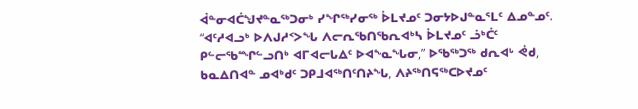ᐋᓐᓂᐊᑖᖑᔪᓐᓇᖅᑐᓂᒃ ᓯᖏᖅᓯᓂᖅ ᐆᒪᔪᓄᑦ ᑐᓂᔭᐅᒍᓐᓇᕐᒪᑦ ᐃᓄᓐᓄᑦ.
“ᐊᑦᓱᐊᓗᒃ ᐅᐱᒍᓱᑉᐳᖓ ᐱᓕᕆᖃᑎᖃᕆᐊᒃᓴ ᐆᒪᔪᓄᑦ ᓘᒃᑖᑦ ᑭᓪᓕᖃᙱᓪᓗᑎᒃ ᐊᒥᐊᓕᒐᐃᑦ ᐅᐊᖕᓇᖓᓂ,” ᐅᖃᖅᑐᖅ ᑯᕆᐊᒡ ᕚᑯ, ᑲᓇᐃᑎᐊᓐ ᓄᐊᒃᑯᑦ ᑐᑭᒧᐊᖅᑎᑦᑎᔨᖓ, ᐱᔨᖅᑎᕋᖅᑕᐅᔪᓄᑦ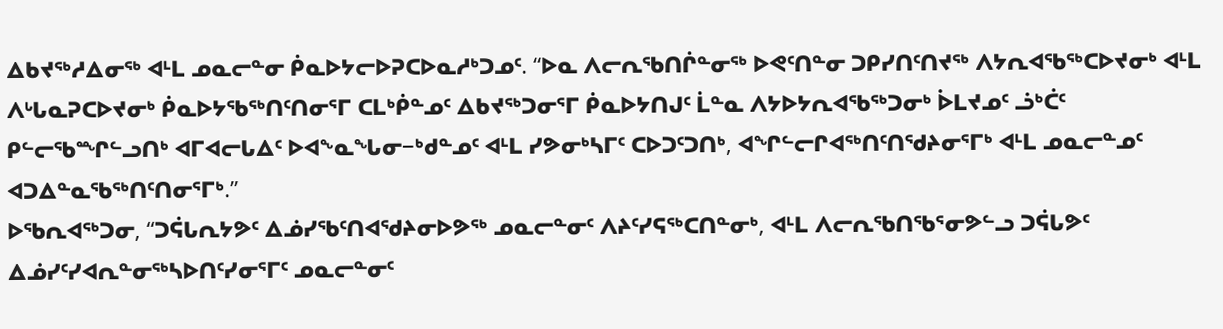ᐃᑲᔪᖅᓱᐃᓂᖅ ᐊᒻᒪ ᓄᓇᓕᓐᓂ ᑮᓇᐅᔭᓕᐅᕈᑕᐅᓇᓱᒃᑐᓄᑦ. “ᐅᓇ ᐱᓕᕆᖃᑎᒌᓐᓂᖅ ᐅᕙᑦᑎᓐᓂ ᑐᑭᓯᑎᑦᑎᔪᖅ ᐱᔭᕆᐊᖃᖅᑕᐅᔪᓂᒃ ᐊᒻᒪ ᐱᒡᒐᓇᕈᑕᐅᔪᓂᒃ ᑮᓇᐅᔭᖃᖅᑎᑦᑎᓂᕐᒥ ᑕᒪᒃᑮᓐᓄᑦ ᐃᑲᔪᖅᑐᓂᕐᒥ ᑮᓇᐅᔭᑎᒍᑦ ᒫᓐᓇ ᐱᔭᐅᔭᕆᐊᖃᖅᑐᓂᒃ ᐆᒪᔪᓄᑦ ᓘᒃᑖᑦ ᑭᓪᓕᖃᙱᓪᓗᑎᒃ ᐊᒥᐊᓕᒐᐃᑦ ᐅᐊᖕᓇᖓᓂ−ᒃᑯᓐᓄᑦ ᐊᒻᒪ ᓯᕗᓂᒃᓴᒥᑦ ᑕᐅᑐᑦᑐᑎᒃ, ᐊᖏᓪᓕᒋᐊᖅᑎᑦᑎᖁᔨᓂᕐᒥᒃ ᐊᒻᒪ ᓄᓇᓕᓐᓄᑦ ᐊᑐᐃᓐᓇᖃᖅᑎᑦᑎᓂᕐᒥᒃ.”
ᐅᖃᕆᐊᖅᑐᓂ, “ᑐᕌᒐᕆᔭᕗᑦ ᐃᓅᓯᖃᑦᑎᐊᖁᔨᓂᐅᕗᖅ ᓄᓇᓕᓐᓂᑦ ᐱᔨᑦᓯᕋᖅᑕᑎᓐᓂᒃ, ᐊᒻᒪ ᐱᓕᕆᖃᑎᖃᕐᓂᕗᓪᓗ ᑐᕌᒐᕗᑦ ᐃᓅᓯᑦᓯᐊᕆᓐᓂᖅᓴᐅᑎᑦᓯᓂᕐᒥᑦ ᓄᓇᓕᓐᓂᑦ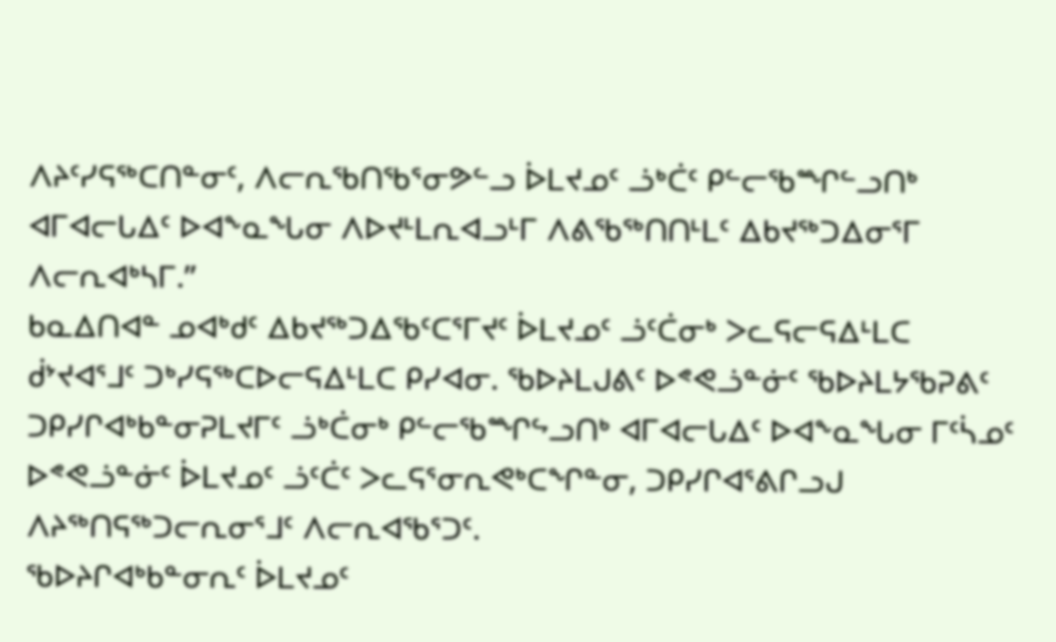ᐱᔨᑦᓯᕋᖅᑕᑎᓐᓂᑦ, ᐱᓕᕆᖃᑎᖃᕐᓂᕗᓪᓗ ᐆᒪᔪᓄᑦ ᓘᒃᑖᑦ ᑭᓪᓕᖃᙱᓪᓗᑎᒃ ᐊᒥᐊᓕᒐᐃᑦ ᐅᐊᖕᓇᖓᓂ ᐱᐅᔪᒻᒪᕆᐊᓗᒻᒥ ᐱᕕᖃᖅᑎᑎᒻᒪᑦ ᐃᑲᔪᖅᑐᐃᓂᕐᒥ ᐱᓕᕆᐊᒃᓴᒥ.”
ᑲᓇᐃᑎᐊᓐ ᓄᐊᒃᑯᑦ ᐃᑲᔪᖅᑐᐃᖃᑦᑕᕐᒥᔪᑦ ᐆᒪᔪᓄᑦ ᓘᑦᑖᓂᒃ ᐳᓚᕋᓕᕋᐃᒻᒪᑕ ᑰᔾᔪᐊᕐᒧᑦ ᑐᒃᓯᕋᖅᑕᐅᓕᕋᐃᒻᒪᑕ ᑭᓯᐊᓂ. ᖃᐅᔨᒪᒍᕕᑦ ᐅᕝᕙᓘᓐᓃᑦ ᖃᐅᔨᒪᔭᖃᕈᕕᑦ ᑐᑭᓯᒋᐊᒃᑲᓐᓂᕈᒪᔪᒥᑦ ᓘᒃᑖᓂᒃ ᑭᓪᓕᖃᙱᖦᓗᑎᒃ ᐊᒥᐊᓕᒐᐃᑦ ᐅᐊᖕᓇᖓᓂ ᒥᑦᓵᓄᑦ ᐅᕝᕙᓘᓐᓃᑦ ᐆᒪᔪᓄᑦ ᓘᑦᑖᑦ ᐳᓚᕋᕐᓂᕆᕙᒃᑕᖏᓐᓂ, ᑐᑭᓯᒋᐊᕐᕕᒋᓗᒍ ᐱᔨᖅᑎᕋᖅᑐᓕᕆᓂᕐᒧᑦ ᐱᓕᕆᐊᖃᕐᑐᑦ.
ᖃᐅᔨᒋᐊᒃᑲᓐᓂᕆᑦ ᐆᒪᔪᓄᑦ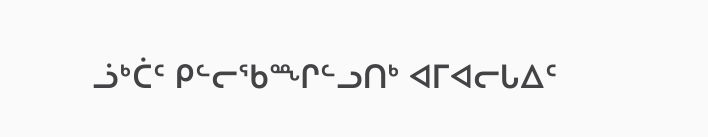ᓘᒃᑖᑦ ᑭᓪᓕᖃᙱᓪᓗᑎᒃ ᐊᒥᐊᓕᒐᐃᑦ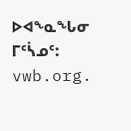ᐅᐊᖕᓇᖓᓂ ᒥᑦᓵᓄᑦ: vwb.org.